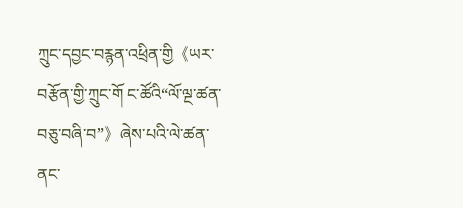ཀྲུང་དབྱང་བརྙན་འཕྲིན་གྱི《ཡར་བརྩོན་གྱི་ཀྲུང་གོ ང་ཚོའི“ལོ་ལྔ་ཚན་བཅུ་བཞི་བ”》ཞེས་པའི་ལེ་ཚན་ནང་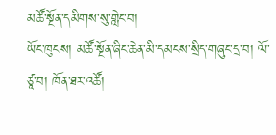མཚོ་སྔོན་དམིགས་སུ་གླེང་བ།
ཡོང་ཁུངས། མཚོ་སྔོན་ཞིང་ཆེན་མི་དམངས་སྲིད་གཞུང་དྲ་བ། ལོ་ཙཱ་བ། ཁོན་ཐར་འཚོ།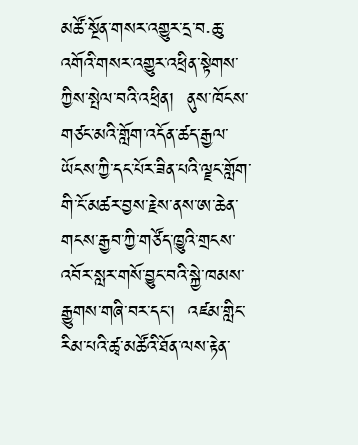མཚོ་སྔོན་གསར་འགྱུར་དྲ་བ·ཆུ་འགོའི་གསར་འགྱུར་འཕྲིན་སྟེགས་ཀྱིས་སྤེལ་བའི་འཕྲིན།  ནུས་ཁོངས་གཙང་མའི་གློག་འདོན་ཚད་རྒྱལ་ཡོངས་ཀྱི་དང་པོར་ཟིན་པའི་ལྗང་གློག་གི་ངོ་མཚར་བྱས་རྗེས་ནས་ཨ་ཆེན་གངས་རྒྱབ་ཀྱི་གཙོད་ཁྱུའི་གྲངས་འབོར་སླར་གསོ་བྱུང་བའི་སྐྱེ་ཁམས་རྒྱུགས་གཞི་བར་དང་།  འཛམ་གླིང་རིམ་པའི་ཚྭ་མཚོའི་ཐོན་ལས་རྟེན་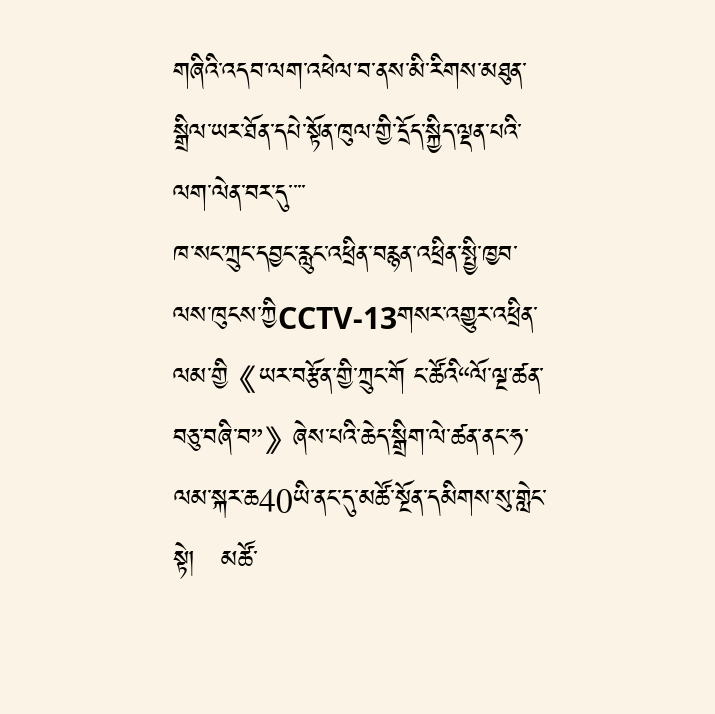གཞིའི་འདབ་ལག་འཕེལ་བ་ནས་མི་རིགས་མཐུན་སྒྲིལ་ཡར་ཐོན་དཔེ་སྟོན་ཁུལ་གྱི་དྲོད་སྐྱིད་ལྡན་པའི་ལག་ལེན་བར་དུ་་་་
ཁ་སང་ཀྲུང་དབྱང་རླུང་འཕྲིན་བརྙན་འཕྲིན་སྤྱི་ཁྱབ་ལས་ཁུངས་ཀྱིCCTV-13གསར་འགྱུར་འཕྲིན་ལམ་གྱི《ཡར་བརྩོན་གྱི་ཀྲུང་གོ ང་ཚོའི“ལོ་ལྔ་ཚན་བཅུ་བཞི་བ”》ཞེས་པའི་ཆེད་སྒྲིག་ལེ་ཚན་ནང་ཧ་ལམ་སྐར་ཆ40ཡི་ནང་དུ་མཚོ་སྔོན་དམིགས་སུ་གླེང་སྟེ།   མཚོ་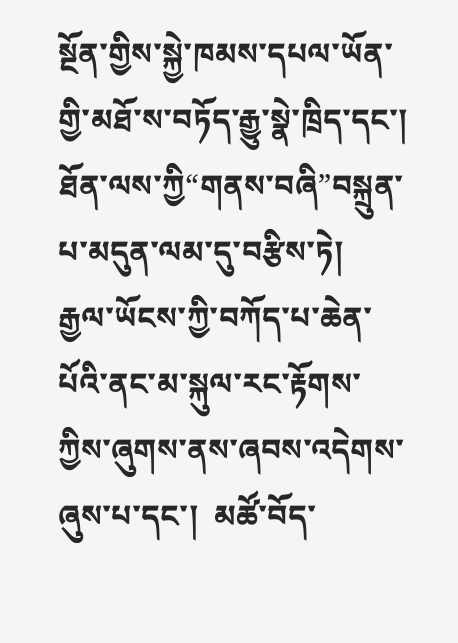སྔོན་གྱིས་སྐྱེ་ཁམས་དཔལ་ཡོན་གྱི་མཐོ་ས་བཏོད་རྒྱུ་སྣེ་ཁྲིད་དང་། ཐོན་ལས་ཀྱི“གནས་བཞི”བསྐྲུན་པ་མདུན་ལམ་དུ་བརྩིས་ཏེ།   རྒྱལ་ཡོངས་ཀྱི་བཀོད་པ་ཆེན་པོའི་ནང་མ་སྐུལ་རང་རྟོགས་ཀྱིས་ཞུགས་ནས་ཞབས་འདེགས་ཞུས་པ་དང་།  མཚོ་བོད་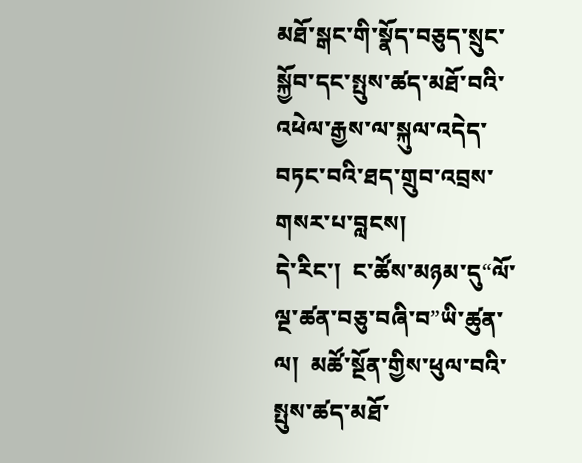མཐོ་སྒང་གི་སྣོད་བཅུད་སྲུང་སྐྱོབ་དང་སྤུས་ཚད་མཐོ་བའི་འཕེལ་རྒྱས་ལ་སྐུལ་འདེད་བཏང་བའི་ཐད་གྲུབ་འབྲས་གསར་པ་བླངས།
དེ་རིང་།  ང་ཚོས་མཉམ་དུ“ལོ་ལྔ་ཚན་བཅུ་བཞི་བ”ཡི་ཚུན་ལ།  མཚོ་སྔོན་གྱིས་ཕུལ་བའི་སྤུས་ཚད་མཐོ་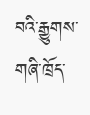བའི་རྒྱུགས་གཞི་ཁྲོད་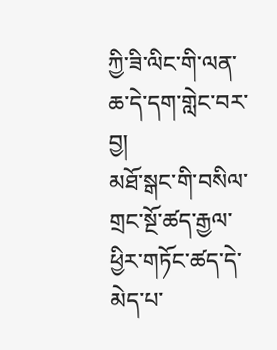ཀྱི་ཟི་ལིང་གི་ལན་ཆ་དེ་དག་གླེང་བར་བྱ།
མཐོ་སྒང་གི་བསིལ་གྲང་སྔོ་ཚད་རྒྱལ་ཕྱིར་གཏོང་ཚད་དེ་མེད་པ་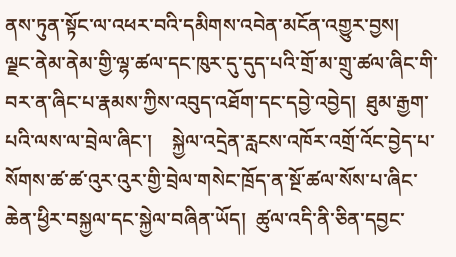ནས་ཏུན་སྟོང་ལ་འཕར་བའི་དམིགས་འབེན་མངོན་འགྱུར་བྱས།
ལྗང་ནེམ་ནེམ་གྱི་ལྷ་ཚལ་དང་ཁུར་དུ་དུད་པའི་གྲོ་མ་གྲུ་ཚལ་ཞིང་གི་བར་ན་ཞིང་པ་རྣམས་ཀྱིས་འབུད་འཐོག་དང་དབྱེ་འབྱེད།  ཐུམ་རྒྱག་པའི་ལས་ལ་བྲེལ་ཞིང་།    སྐྱེལ་འདྲེན་རླངས་འཁོར་འགྲོ་འོང་བྱེད་པ་སོགས་ཚ་ཚ་འུར་འུར་གྱི་བྲེལ་གསེང་ཁྲོད་ན་སྔོ་ཚལ་སོས་པ་ཞིང་ཆེན་ཕྱིར་བསྐྱལ་དང་སྐྱེལ་བཞིན་ཡོད།  ཚུལ་འདི་ནི་ཅིན་དབྱང་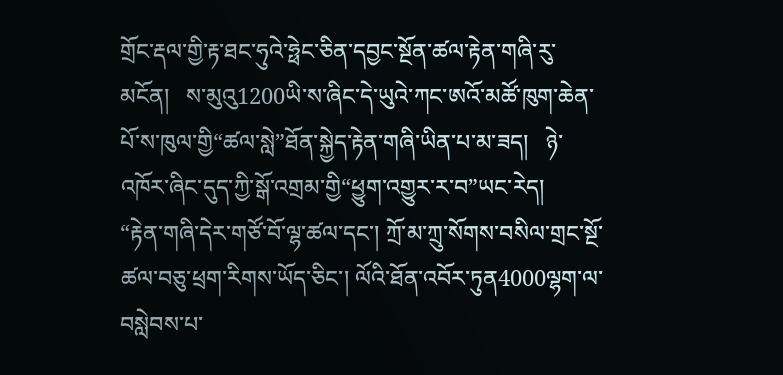གྲོང་རྡལ་གྱི་རྟ་ཐང་ཧུའེ་ཧྥེང་ཅིན་དབྱང་སྔོན་ཚལ་རྟེན་གཞི་རུ་མངོན།   ས་མུའུ1200ཡི་ས་ཞིང་དེ་ཡུའེ་ཀང་ཨའོ་མཚོ་ཁུག་ཆེན་པོ་ས་ཁུལ་གྱི“ཚལ་སླེ”ཐོན་སྐྱེད་རྟེན་གཞི་ཡིན་པ་མ་ཟད།   ཉེ་འཁོར་ཞིང་དུད་ཀྱི་སྒོ་འགྲམ་གྱི“ཕྱུག་འགྱུར་ར་བ”ཡང་རེད།
“རྟེན་གཞི་དེར་གཙོ་བོ་ལྷ་ཚལ་དང་། ཀྲོ་མ་ཀྲུ་སོགས་བསིལ་གྲང་སྔོ་ཚལ་བཅུ་ཕྲག་རིགས་ཡོད་ཅིང་། ལོའི་ཐོན་འབོར་ཏུན4000ལྷག་ལ་བསླེབས་པ་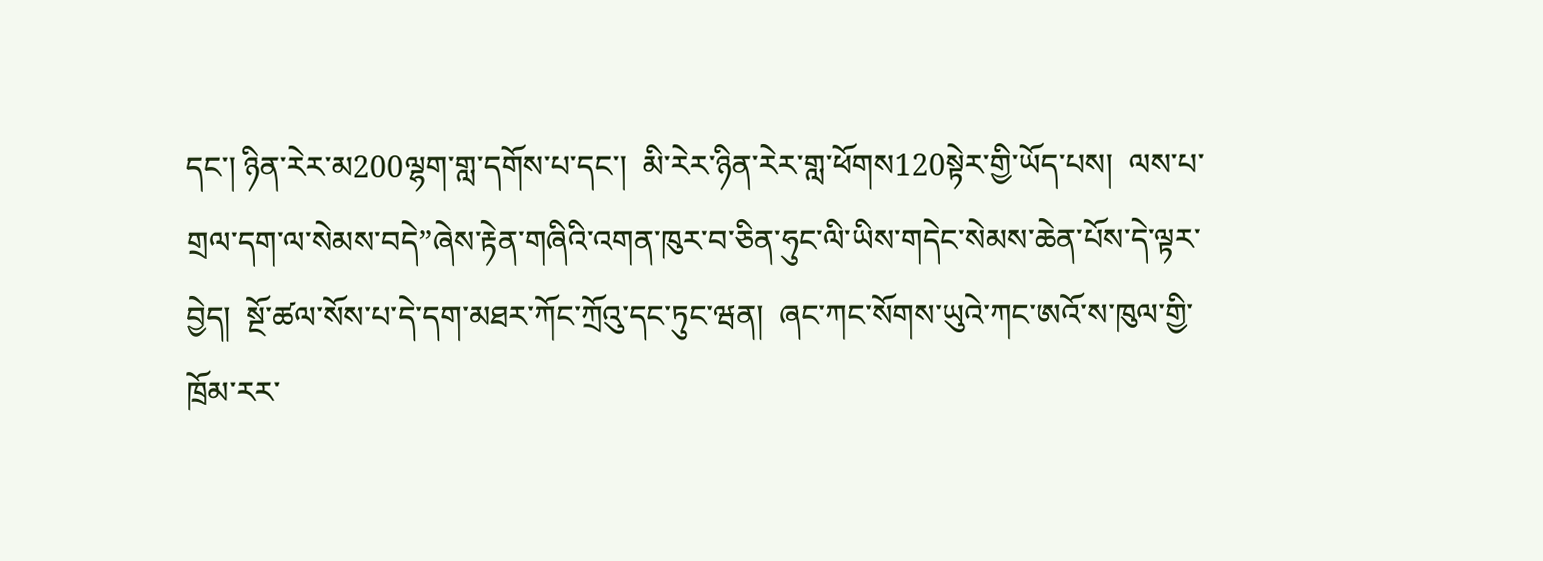དང་། ཉིན་རེར་མ200ལྷག་གླ་དགོས་པ་དང་།  མི་རེར་ཉིན་རེར་གླ་ཕོགས120སྟེར་གྱི་ཡོད་པས།  ལས་པ་གྲལ་དག་ལ་སེམས་བདེ”ཞེས་རྟེན་གཞིའི་འགན་ཁུར་བ་ཅིན་ཧུང་ལི་ཡིས་གདེང་སེམས་ཆེན་པོས་དེ་ལྟར་བྱེད།  སྔོ་ཚལ་སོས་པ་དེ་དག་མཐར་ཀོང་ཀྲོའུ་དང་ཏུང་ཝན།  ཞང་ཀང་སོགས་ཡུའེ་ཀང་ཨའོ་ས་ཁུལ་གྱི་ཁྲོམ་རར་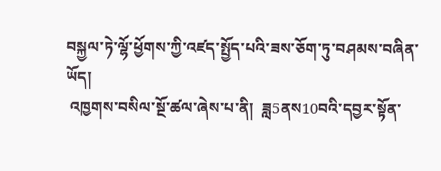བསྐྱལ་ཏེ་ལྷོ་ཕྱོགས་ཀྱི་འཛད་སྤྱོད་པའི་ཟས་ཅོག་ཏུ་བཤམས་བཞིན་ཡོད།
 འཁྱགས་བསིལ་སྔོ་ཚལ་ཞེས་པ་ནི།  ཟླ5ནས10བའི་དབྱར་སྟོན་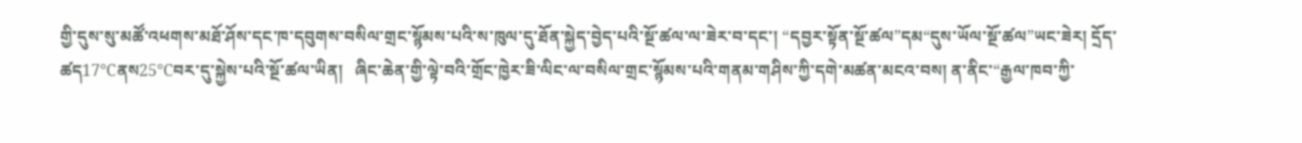གྱི་དུས་སུ་མཚོ་འཕགས་མཐོ་ཤོས་དང་ཁ་དབུགས་བསིལ་གྲང་སྙོམས་པའི་ས་ཁུལ་དུ་ཐོན་སྐྱེད་བྱེད་པའི་སྔོ་ཚལ་ལ་ཟེར་བ་དང་། “དབྱར་སྟོན་སྔོ་ཚལ”དམ“དུས་ཡོལ་སྔོ་ཚལ”ཡང་ཟེར། དྲོད་ཚད17℃ནས25℃བར་དུ་སྐྱེས་པའི་སྔོ་ཚལ་ཡིན།   ཞིང་ཆེན་གྱི་ལྟེ་བའི་གྲོང་ཁྱེར་ཟི་ལིང་ལ་བསིལ་གྲང་སྙོམས་པའི་གནམ་གཤིས་ཀྱི་དགེ་མཚན་མངའ་བས། ན་ནིང་“རྒྱལ་ཁབ་ཀྱི་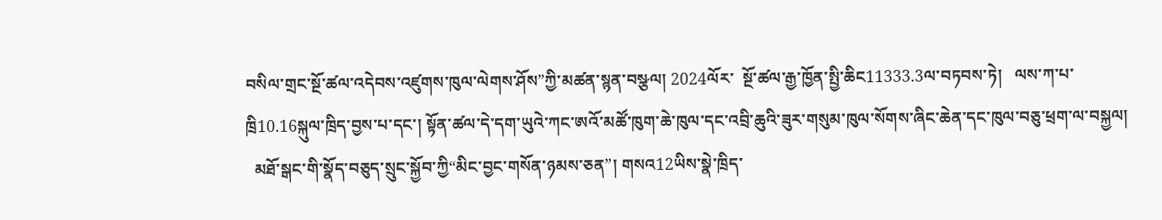བསིལ་གྲང་སྔོ་ཚལ་འདེབས་འཛུགས་ཁུལ་ལེགས་ཤོས”ཀྱི་མཚན་སྙན་བསྩལ། 2024ལོར་  སྔོ་ཚལ་རྒྱ་ཁྱོན་སྤྱི་ཆིང11333.3ལ་བཏབས་ཏེ།   ལས་ཀ་པ་ཁྲི10.16སྐུལ་ཁྲིད་བྱས་པ་དང་། སྟོན་ཚལ་དེ་དག་ཡུའེ་ཀང་ཨའོ་མཚོ་ཁུག་ཆེ་ཁུལ་དང་འབྲི་ཆུའི་ཟུར་གསུམ་ཁུལ་སོགས་ཞིང་ཆེན་དང་ཁུལ་བཅུ་ཕྲག་ལ་བསྐྱལ།
  མཐོ་སྒང་གི་སྣོད་བཅུད་སྲུང་སྐྱོབ་ཀྱི“མིང་བྱང་གསོན་ཉམས་ཅན”། གསའ12ཡིས་སྣེ་ཁྲིད་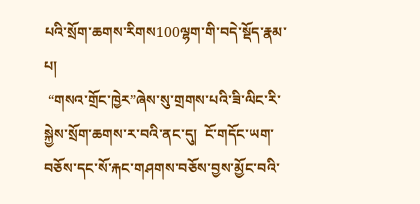པའི་སྲོག་ཆགས་རིགས100ལྷག་གི་བདེ་སྡོད་རྣམ་པ།
 “གསའ་གྲོང་ཁྱེར”ཞེས་སུ་གྲགས་པའི་ཟི་ལིང་རི་སྐྱེས་སྲོག་ཆགས་ར་བའི་ནང་དུ།  ངོ་གདོང་ཡག་བཅོས་དང་སོ་རྐང་གཤགས་བཅོས་བྱས་མྱོང་བའི་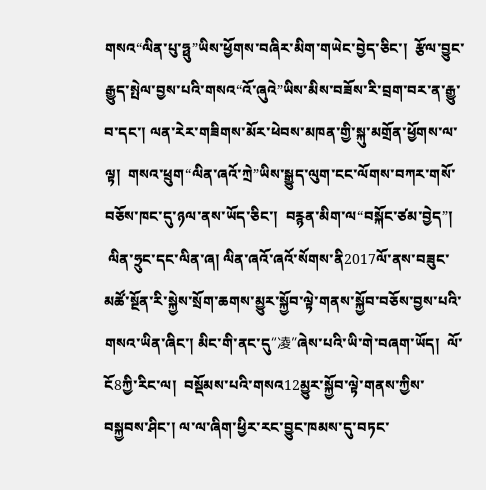གསའ“ལིན་པུ་ཧྥུ”ཡིས་ཕྱོགས་བཞིར་མིག་གཡེང་བྱེད་ཅིང་།  རྩོལ་བྱུང་རྒྱུད་སྤེལ་བྱས་པའི་གསའ“འོ་ཞུའེ”ཡིས་མིས་བཟོས་རི་བྲག་བར་ན་རྒྱུ་བ་དང་། ལན་རེར་གཟིགས་མོར་ཕེབས་མཁན་གྱི་སྐུ་མགྲོན་ཕྱོགས་ལ་ལྟ།  གསའ་ཕྲུག“ལིན་ཞའོ་ཀྲེ”ཡིས་སྒྱུད་ལུག་ངང་ལོགས་བཀར་གསོ་བཅོས་ཁང་དུ་ཉལ་ནས་ཡོད་ཅིང་།  བརྙན་མིག་ལ“བསྐོང་ཙམ་བྱེད”།
 ལིན་ཧྲུང་དང་ལིན་ཞ། ལིན་ཞའོ་ཞའོ་སོགས་ནི2017ལོ་ནས་བཟུང་མཚོ་སྔོན་རི་སྐྱེས་སྲོག་ཆགས་མྱུར་སྐྱོབ་ལྟེ་གནས་སྐྱོབ་བཅོས་བྱས་པའི་གསའ་ཡིན་ཞིང་། མིང་གི་ནང་དུ“凌”ཞེས་པའི་ཡི་གེ་བཞག་ཡོད།  ལོ་ངོ8ཀྱི་རིང་ལ།  བསྡོམས་པའི་གསའ12མྱུར་སྐྱོབ་ལྟེ་གནས་ཀྱིས་བསྐྱབས་ཤིང་། ལ་ལ་ཞིག་ཕྱིར་རང་བྱུང་ཁམས་དུ་བཏང་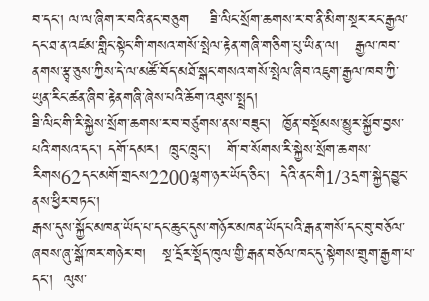བ་དང་། ལ་ལ་ཞིག་ར་བའི་ནང་བཅུག    ཟི་ལིང་སྲོག་ཆགས་ར་བ་ནི་མིག་སྔར་རང་རྒྱལ་དང་ཐ་ན་འཛམ་གླིང་སྟེང་གི་གསའ་གསོ་སྤེལ་རྟེན་གཞི་གཅིག་པུ་ཡིན་ལ།   རྒྱལ་ཁབ་ནགས་རྩྭ་ཅུས་ཀྱིས་དེ་ལ་མཚོ་བོད་མཐོ་སྒང་གསའ་གསོ་སྤེལ་ཞིབ་འཇུག་རྒྱལ་ཁབ་ཀྱི་ཡུན་རིང་ཚན་ཞིབ་རྟེནགཞི་ཞེས་པའི་ཆོག་འཐུས་སྤྲད།
ཟི་ལིང་གི་རི་སྐྱེས་སྲོག་ཆགས་ར་བ་བཙུགས་ནས་བཟུང་།  ཁྱོན་བསྡོམས་མྱུར་སྐྱོབ་བྱས་པའི་གསའ་དང་། དགོ་དམར།  ཁྲུང་ཁྲུང་།   གོ་བ་སོགས་རི་སྐྱེས་སྲོག་ཆགས་རིགས62དང་མགོ་གྲངས2200ལྷག་ཉར་ཡོད་ཅིང་།  དེའི་ནང་གི1/3དྲག་སྐྱེད་བྱུང་ནས་ཕྱིར་བཏང་།
རྒས་དུས་སྐྱོང་མཁན་ཡོད་པ་དང་ཆུང་དུས་གཉོར་མཁན་ཡོད་པའི་རྒན་གསོ་དང་བུ་བཅོལ་ཞབས་ཞུ་སྒོ་ཁར་གཉེར་བ།   སྔ་དྲོར་སྡོད་ཁུལ་གྱི་རྒན་བཅོལ་ཁང་དུ་སྟེགས་གྲུག་རྒྱག་པ་དང་།  ལུས་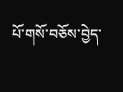པོ་གསོ་བཅོས་བྱེད་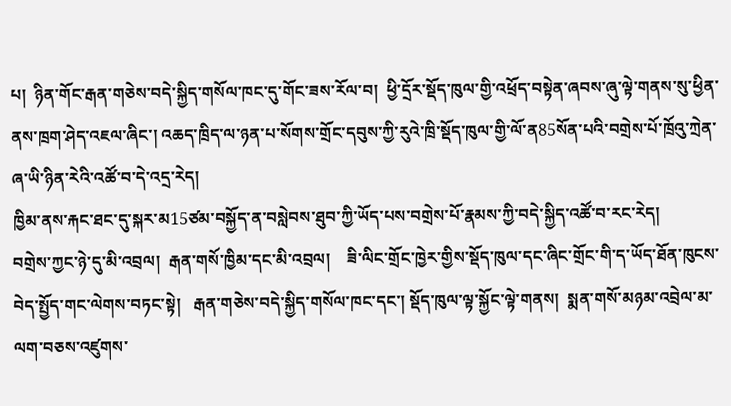པ།  ཉིན་གོང་རྒན་གཅེས་བདེ་སྐྱིད་གསོལ་ཁང་དུ་གོང་ཟས་རོལ་བ།  ཕྱི་དྲོར་སྡོད་ཁུལ་གྱི་འཕྲོད་བསྟེན་ཞབས་ཞུ་ལྟེ་གནས་སུ་ཕྱིན་ནས་ཁྲག་ཤེད་འཇལ་ཞིང་། འཆད་ཁྲིད་ལ་ཉན་པ་སོགས་གྲོང་དབུས་ཀྱི་རུའེ་ཁྲི་སྡོད་ཁུལ་གྱི་ལོ་ན85སོན་པའི་བགྲེས་པོ་ཁྲོའུ་ཀྲེན་ཞ་ཡི་ཉིན་རེའི་འཚོ་བ་དེ་འདྲ་རེད།
ཁྱིམ་ནས་རྐང་ཐང་དུ་སྐར་མ15ཙམ་བསྐྱོད་ན་བསླེབས་ཐུབ་ཀྱི་ཡོད་པས་བགྲེས་པོ་རྣམས་ཀྱི་བདེ་སྐྱིད་འཚོ་བ་རང་རེད།
བགྲེས་ཀྱང་ཉེ་དུ་མི་འབྲལ།  རྒན་གསོ་ཁྱིམ་དང་མི་འབྲལ།    ཟི་ལིང་གྲོང་ཁྱེར་གྱིས་སྡོད་ཁུལ་དང་ཞིང་གྲོང་གི་ད་ཡོད་ཐོན་ཁུངས་བེད་སྤྱོད་གང་ལེགས་བཏང་སྟེ།   རྒན་གཅེས་བདེ་སྐྱིད་གསོལ་ཁང་དང་། སྡོད་ཁུལ་ལྟ་སྐྱོང་ལྟེ་གནས།  སྨན་གསོ་མཉམ་འབྲེལ་མ་ལག་བཅས་འཛུགས་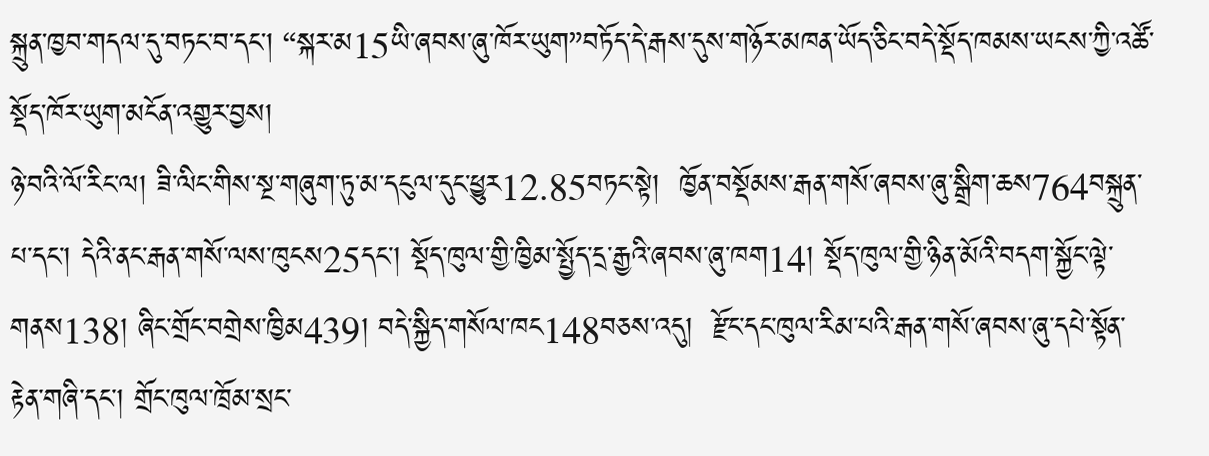སྐྲུན་ཁྱབ་གདལ་དུ་བཏང་བ་དང་། “སྐར་མ15ཡི་ཞབས་ཞུ་ཁོར་ཡུག”བཏོད་དེ་རྒས་དུས་གཉོར་མཁན་ཡོད་ཅིང་བདེ་སྡོད་ཁམས་ཡངས་ཀྱི་འཚོ་སྡོད་ཁོར་ཡུག་མངོན་འགྱུར་བྱས།
ཉེ་བའི་ལོ་རིང་ལ། ཟི་ལིང་གིས་སྔ་གཞུག་ཏུ་མ་དངུལ་དུང་ཕྱུར12.85བཏང་སྟེ།  ཁྱོན་བསྡོམས་རྒན་གསོ་ཞབས་ཞུ་སྒྲིག་ཆས764བསྐྲུན་པ་དང་། དེའི་ནང་རྒན་གསོ་ལས་ཁུངས25དང་། སྡོད་ཁུལ་གྱི་ཁྱིམ་སྤྱོད་དྲ་རྒྱའི་ཞབས་ཞུ་ཁག14། སྡོད་ཁུལ་གྱི་ཉིན་མོའི་བདག་སྐྱོང་ལྟེ་གནས138། ཞིང་གྲོང་བགྲེས་ཁྱིམ439། བདེ་སྐྱིད་གསོལ་ཁང148བཅས་འདུ།  རྫོང་དང་ཁུལ་རིམ་པའི་རྒན་གསོ་ཞབས་ཞུ་དཔེ་སྟོན་རྟེན་གཞི་དང་། གྲོང་ཁུལ་ཁྲོམ་སྲང་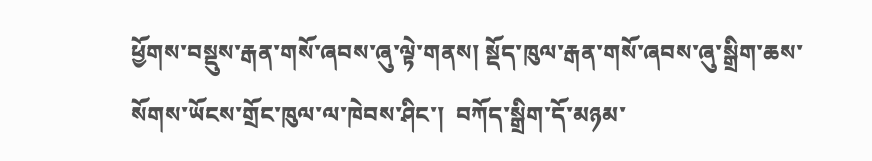ཕྱོགས་བསྡུས་རྒན་གསོ་ཞབས་ཞུ་ལྟེ་གནས། སྡོད་ཁུལ་རྒན་གསོ་ཞབས་ཞུ་སྒྲིག་ཆས་སོགས་ཡོངས་གྲོང་ཁུལ་ལ་ཁེབས་ཤིང་།  བཀོད་སྒྲིག་དོ་མཉམ་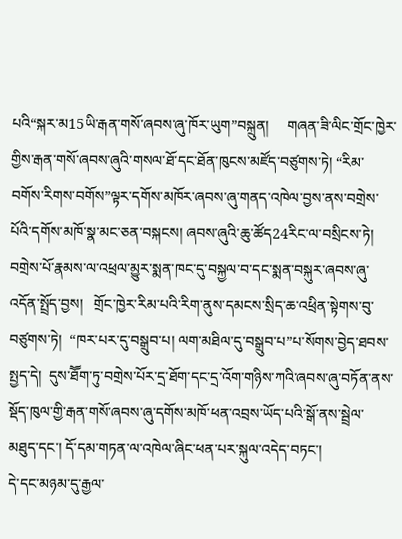པའི“སྐར་མ15ཡི་རྒན་གསོ་ཞབས་ཞུ་ཁོར་ཡུག”བསྐྲུན།     གཞན་ཟི་ལིང་གྲོང་ཁྱེར་གྱིས་རྒན་གསོ་ཞབས་ཞུའི་གསལ་ཐོ་དང་ཐོན་ཁུངས་མཛོད་བཙུགས་ཏེ། “རིམ་བགོས་རིགས་བགོས”ལྟར་དགོས་མཁོར་ཞབས་ཞུ་གནད་འཁེལ་བྱས་ནས་བགྲེས་པོའི་དགོས་མཁོ་སྣ་མང་ཅན་བསྐངས། ཞབས་ཞུའི་ཆུ་ཚོད24རིང་ལ་བསྲིངས་ཏེ།  བགྲེས་པོ་རྣམས་ལ་འཕྲལ་མྱུར་སྨན་ཁང་དུ་བསྐྱལ་བ་དང་སྨན་བསྐུར་ཞབས་ཞུ་འདོན་སྤྲོད་བྱས།   གྲོང་ཁྱེར་རིམ་པའི་རིག་ནུས་དམངས་སྲིད་ཆ་འཕྲིན་སྟེགས་བུ་བཙུགས་ཏེ།  “ཁར་པར་དུ་བསྒྲུབ་པ། ལག་མཐིལ་དུ་བསྒྲུབ་པ”པ་སོགས་བྱེད་ཐབས་སྤྱད་དེ།  དུས་ཐཽག་ཏུ་བགྲེས་པོར་དྲ་ཐོག་དང་དྲ་འོག་གཉིས་ཀའི་ཞབས་ཞུ་བཏོན་ནས་སྡོད་ཁུལ་གྱི་རྒན་གསོ་ཞབས་ཞུ་དགོས་མཁོ་ཕན་འབྲས་ཡོད་པའི་སྒོ་ནས་སྦྲེལ་མཐུད་དང་། དོ་དམ་གཏན་ལ་འཁེལ་ཞིང་ཕན་པར་སྐུལ་འདེད་བཏང་།
དེ་དང་མཉམ་དུ་རྒྱལ་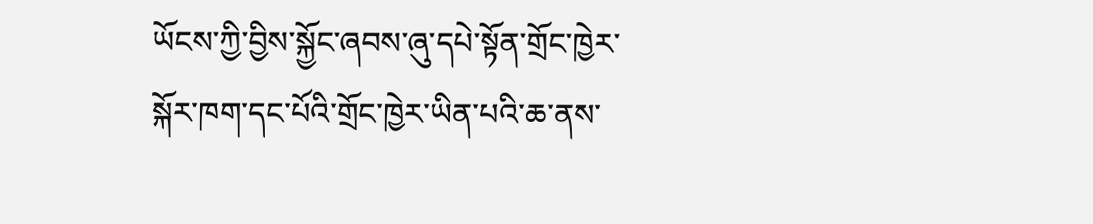ཡོངས་ཀྱི་བྱིས་སྐྱོང་ཞབས་ཞུ་དཔེ་སྟོན་གྲོང་ཁྱེར་སྐོར་ཁག་དང་པོའི་གྲོང་ཁྱེར་ཡིན་པའི་ཆ་ནས་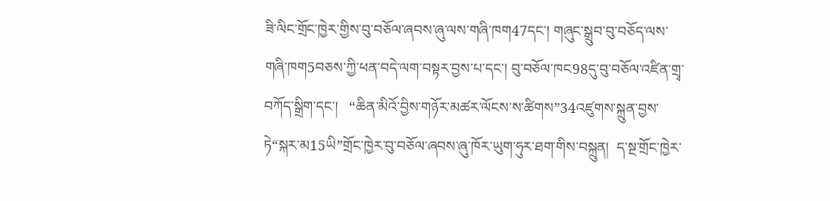ཟི་ལིང་གྲོང་ཁྱེར་གྱིས་བུ་བཅོལ་ཞབས་ཞུ་ལས་གཞི་ཁག47དང་། གཞུང་སྒྲུབ་བུ་བཅོད་ལས་གཞི་ཁག5བཅས་ཀྱི་ཕན་བདེ་ལག་བསྟར་བྱས་པ་དང་། བུ་བཅོལ་ཁང98དུ་བུ་བཅོལ་འཛིན་གྲྭ་བཀོད་སྒྲིག་དང་།   “ཆིན་མིའོ་བྱིས་གཉོར་མཚར་ལོངས་ས་ཚིགས”34འཛུགས་སྐྲུན་བྱས་ཏེ“སྐར་མ15ཡི”གྲོང་ཁྱེར་བུ་བཅོལ་ཞབས་ཞུ་ཁོར་ཡུག་ཧུར་ཐག་གིས་བསྐྲུན།  ད་སྔ་གྲོང་ཁྱེར་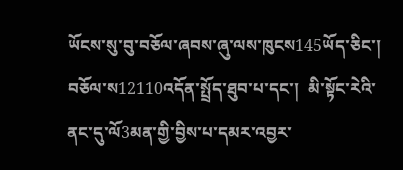ཡོངས་སུ་བུ་བཅོལ་ཞབས་ཞུ་ལས་ཁུངས145ཡོད་ཅིང་།  བཅོལ་ས12110འདོན་སྤྲོད་ཐུབ་པ་དང་།  མི་སྟོང་རེའི་ནང་དུ་ལོ3མན་གྱི་བྱིས་པ་དམར་འབྱར་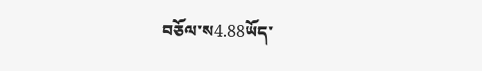བཅོལ་ས4.88ཡོད་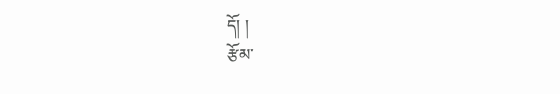དོ། །
རྩོམ་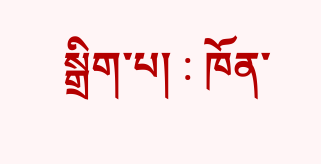སྒྲིག་པ། : ཁོན་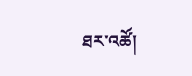ཐར་འཚོ།